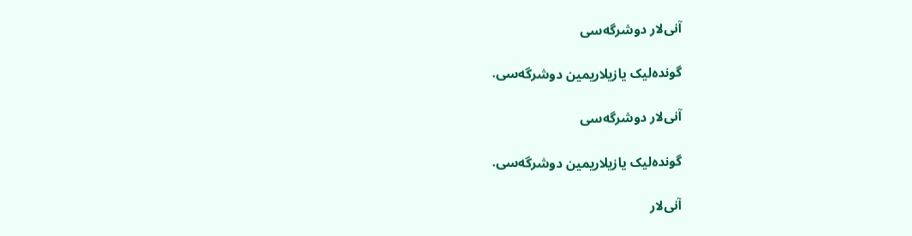آنی‌لار دوشرگه‌سی

گونده‌لیک یازیلاریمین دوشرگه‌سی.

آنی‌لار دوشرگه‌سی

گونده‌لیک یازیلاریمین دوشرگه‌سی.

آنی‌لار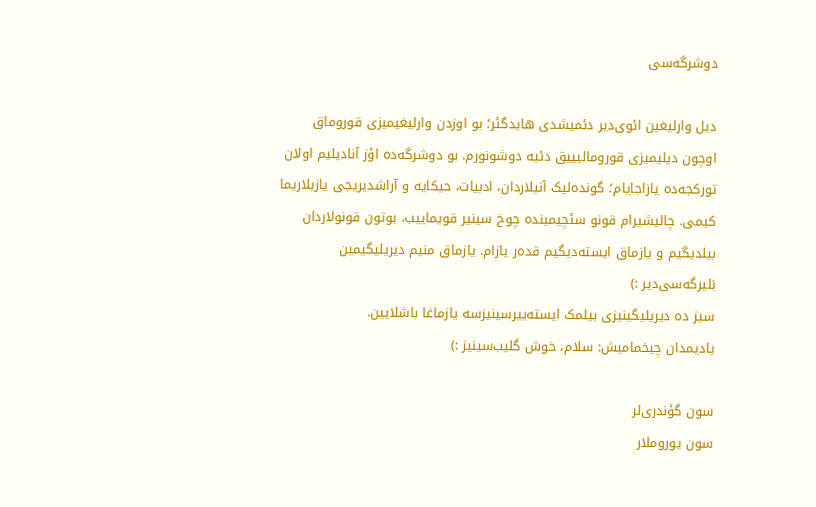دوشرگه‌سی

دیل وارلیغین ائوی‌دیر دئمیشدی هایدگئر؛ بو اوزدن وارلیغیمیزی قوروماق اوچون دیلیمیزی قورومالیییق دئیه دوشونورم. بو دوشرگه‌ده اؤز آنادیلیم اولان تورکجه‌ده یازاجایام؛ گونده‌لیک آنیلاردان، ادبیات، حیکایه و آراشدیریجی یازیلاریما کیمی. چالیشیرام قونو سئچیمینده چوخ سینیر قویماییب، بوتون قونولاردان بیلدیگیم و یازماق ایسته‌دیگیم قده‌ر یازام. یازماق منیم دیریلیگیمین بَلیرگه‌سی‌دیر :)
سیز ده دیریلیگینیزی بیلمک ایسته‌ییرسینیزسه یازماغا باشلایین.
یادیمدان چیخمامیش: سلام، خوش گلیب‌سینیز :)

سون گؤندری‌لر
سون یوروملار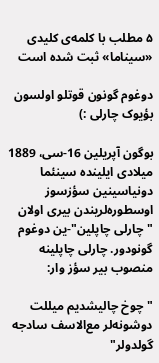۵ مطلب با کلمه‌ی کلیدی «سیناما» ثبت شده است

دوغوم گونون قوتلو اولسون بؤیوک چارلی :)

بوگون آپریلین 16-سی، 1889 میلادی ایلینده سینئما دونیاسینین سؤزسوز اوسطوره‌‌لریندن بیری اولان "چارلی چاپلین"-ین دوغوم گونودور. چارلی چاپلینه منصوب بیر سؤز وار:

"چوخ چالیشدیم میللت دوشونه‌لر مع‌الاسف سادجه گولدولر"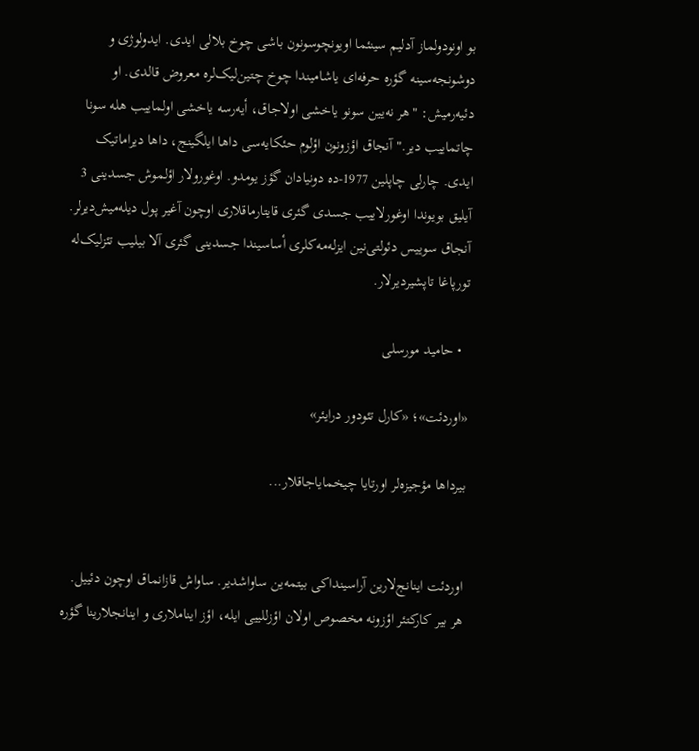بو اونودولماز آدلیم سینئما اویونچوسونون باشی چوخ بلالی ایدی. ایدولوژی و دوشونجه‌سینه گؤره حرفه‌ای یاشامیندا چوخ چتین‌لیک‌لره معروض قالدی. او دئیه‌رمیش: "هر نه‌یین سونو یاخشی اولاجاق، أیه‌رسه یاخشی اولماییب هله سونا چاتماییب دیر." آنجاق اؤزونون اؤلوم حئکایه‌سی داها ایلگینج، داها دیراماتیک ایدی. چارلی چاپلین 1977-ده دونیادان گؤز یومدو. اوغورولار اؤلموش جسدینی 3 آیلیق بویوندا اوغورلاییب جسدی گئری قایتارماقلاری اوچون آغیر پول دیله‌میش‌دیرلر. آنجاق سوییس دئولتی‌نین ایزله‌مه‌کلری أساسیندا جسدینی گئری آلا بیلیب تئزلیک‌له تورپاغا تاپشیردیرلار.

  • حامید مورسلی

«اوردئت»؛ «کارل تئودور درایئر»

بیرداها مؤجیزه‌لر اورتایا چیخمایاجاقلار...


اوردئت اینانج‌لارین آراسینداکی بیتمه‌ین ساواشدیر. ساواش قازانماق اوچون دئییل. هر بیر کارکتئر اؤزونه مخصوص اولان اؤزللییی ایله، اؤز ایناملاری و اینانجلارینا گؤره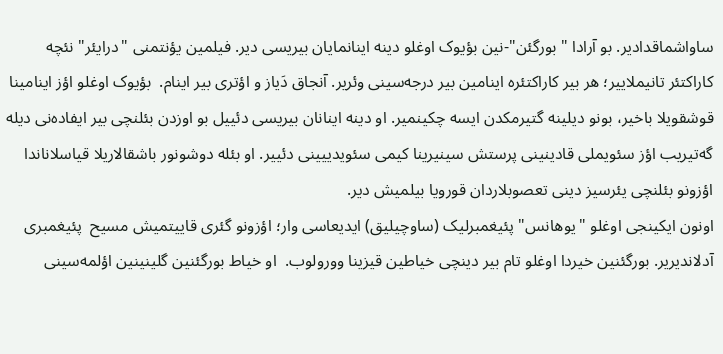ساواشماقدادیر. بو آرادا "بورگئن"-نین بؤیوک اوغلو دینه اینانمایان بیریسی دیر. فیلمین یؤنتمنی "درایئر" نئچه کاراکتئر تانیملاییر؛ هر بیر کاراکتئره اینامین بیر درجه‌سینی وئریر. آنجاق دَیاز و اؤتری بیر اینام.  بؤیوک اوغلو اؤز اینامینا قوشقویلا باخیر، بونو دیلینه گتیرمکدن ایسه چکینمیر. او دینه اینانان بیریسی دئییل بو اوزدن بئلنچی بیر ایفاده‌نی دیله گه‌تیریب اؤز سئویملی قادینینی پرستش سینیرینا کیمی سئویدییینی دئییر. او بئله دوشونور باشقالاریلا قیاسلاناندا اؤزونو بئلنچی یئرسیز دینی تعصوبلاردان قورویا بیلمیش دیر.
اونون ایکینجی اوغلو "یوهانس" پئیغمبرلیک (ساوچیلیق) ایدیعاسی وار؛ اؤزونو گئری قاییتمیش مسیح  پئیغمبری آدلاندیریر. بورگئنین خیردا اوغلو تام بیر دینچی خیاطین قیزینا وورولوب.  او خیاط بورگئنین گلینینین اؤلمه‌سینی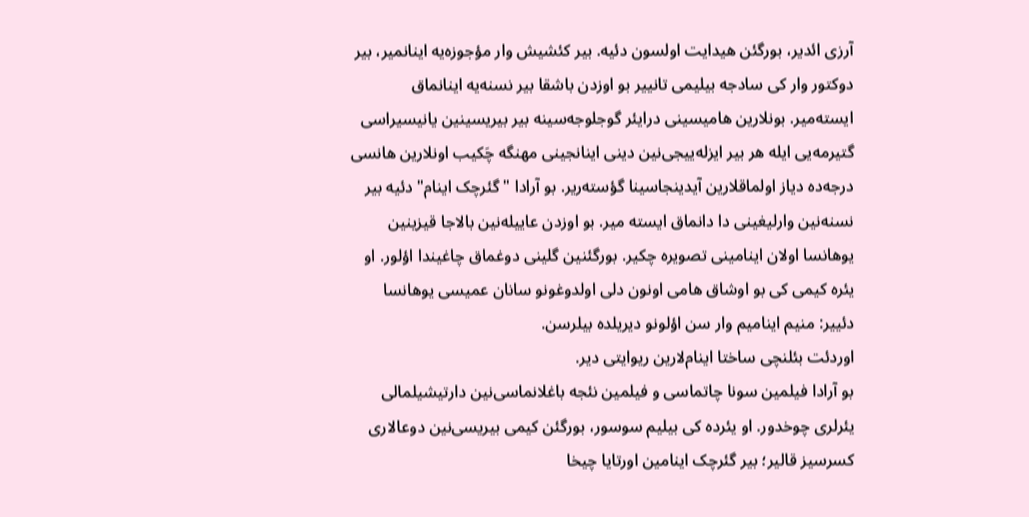آرزی ائدیر، بورگئن هیدایت اولسون دئیه. بیر کئشیش وار مؤجوزه‌یه اینانمیر، بیر دوکتور وار کی سادجه بیلیمی تانییر بو اوزدن باشقا بیر نسنه‌یه اینانماق ایسته‌میر. بونلارین هامیسینی درایئر گوجلوجه‌سینه بیر بیریسینین یانیسیراسی گتیرمه‌یی ایله هر بیر ایزله‌ییجی‌نین دینی اینانجینی مهنگه چَکیب اونلارین هانسی درجه‌ده دیاز اولماقلارین آیدینجاسینا گؤسته‌ریر. بو آرادا "گئرچک اینام" دئیه بیر نسنه‌نین وارلیغینی دا دانماق ایسته میر. بو اوزدن عاییله‌نین بالاجا قیزینین یوهانسا اولان اینامینی تصویره چکیر. بورگئنین گلینی دوغماق چاغیندا اؤلور. او یئره کیمی کی بو اوشاق هامی اونون دلی اولدوغونو سانان عمیسی یوهانسا دئییر: منیم اینامیم وار سن اؤلونو دیریلده بیلرسن.
اوردئت بئلنچی ساختا اینام‌لارین ریوایتی دیر.
بو آرادا فیلمین سونا چاتماسی و فیلمین نئجه باغلانماسی‌نین دارتیشیلمالی یئرلری چوخدور. او یئرده کی بیلیم سوسور، بورگئن کیمی بیریسی‌نین دوعالاری کسرسیز قالیر؛ بیر گئرچک اینامین اورتایا چیخا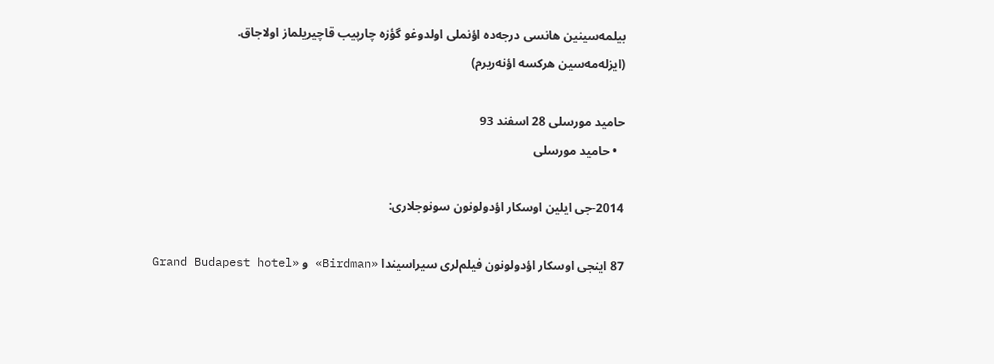بیلمه‌سینین هانسی درجه‌ده اؤنملی اولدوغو گؤزه چارپیب قاچیریلماز اولاجاق.
(ایزله‌مه‌سین هرکسه اؤنه‌ریرم)

حامید مورسلی 28 اسفند 93
  • حامید مورسلی

2014-جی ایلین اوسکار اؤدولونون سونوجلاری:

87 اینجی اوسکار اؤدولونون فیلم‌لری سیراسیندا «Birdman» و «Grand Budapest hotel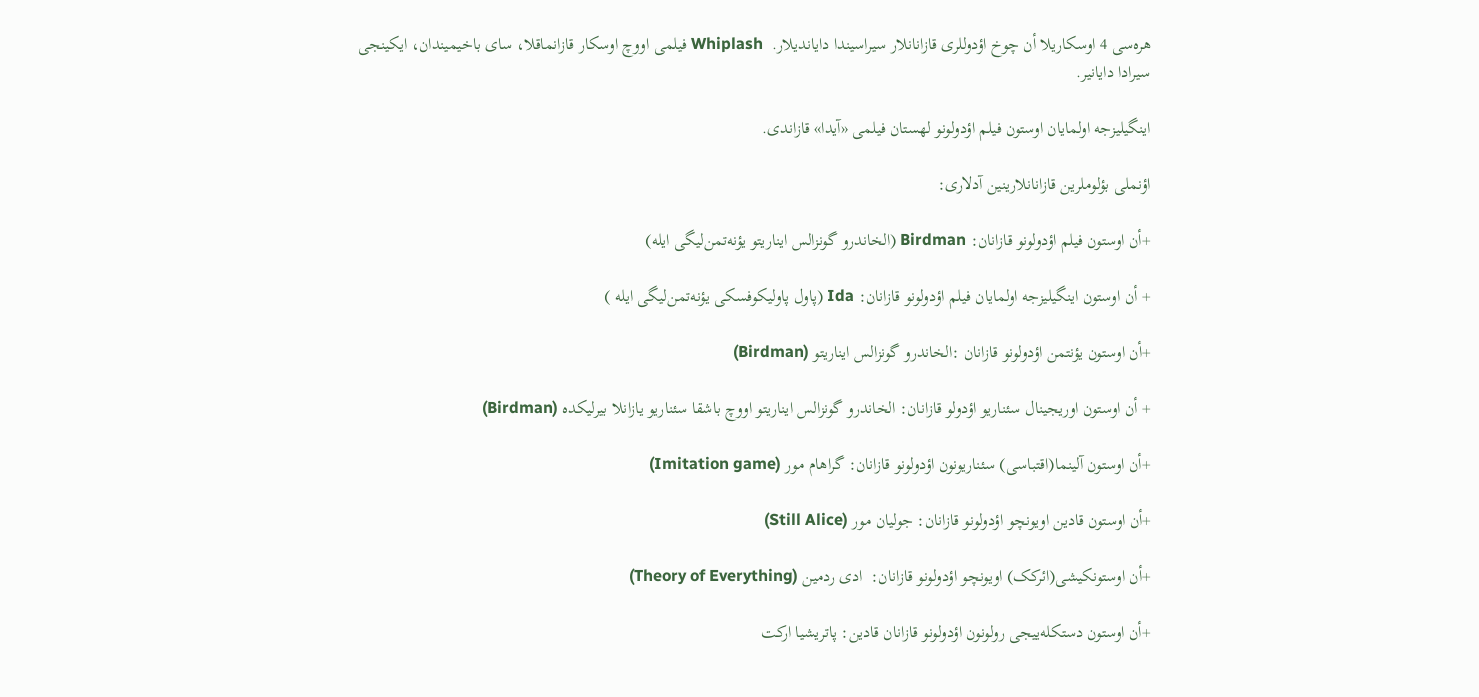هره‌سی 4 اوسکاریلا أن چوخ اؤدوللری قازانانلار سیراسیندا دایاندیلار.  Whiplash فیلمی اووچ اوسکار قازانماقلا، سای باخیمیندان، ایکینجی سیرادا دایانیر.

اینگیلیزجه اولمایان اوستون فیلم اؤدولونو لهستان فیلمی «آیدا» قازاندی.

اؤنملی بؤلوملرین قازانانلارینین آدلاری:

+أن اوستون فیلم اؤدولونو قازانان: Birdman (الخاندرو گونزالس ایناریتو یؤنه‌تمن‌لیگی ایله)

+ أن اوستون اینگیلیزجه اولمایان فیلم اؤدولونو قازانان: Ida (پاول پاولیکوفسکى یؤنه‌تمن‌لیگی ایله )

+أن اوستون یؤنتمن اؤدولونو قازانان :الخاندرو گونزالس ایناریتو (Birdman)

+ أن اوستون اوریجینال سئناریو اؤدولو قازانان: الخاندرو گونزالس ایناریتو اووچ باشقا سئناریو یازانلا بیرلیکده (Birdman)

+أن اوستون آلینما(اقتباسی) سئناریونون اؤدولونو قازانان: گراهام مور (Imitation game)

+أن اوستون قادین اویونچو اؤدولونو قازانان: جولیان مور (Still Alice)

+أن اوستونکیشی(ائرکک) اویونچو اؤدولونو قازانان:  ادى ردمین (Theory of Everything)

+أن اوستون دستکله‌ییجی رولونون اؤدولونو قازانان قادین: پاتریشیا ارکت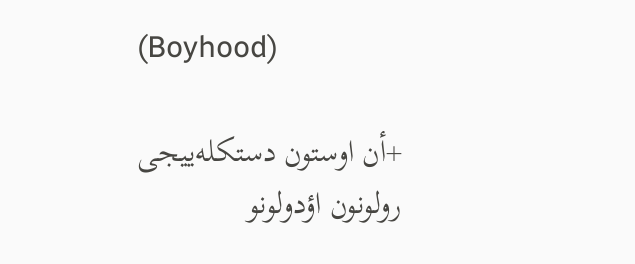(Boyhood)

+أن اوستون دستکله‌ییجی رولونون اؤدولونو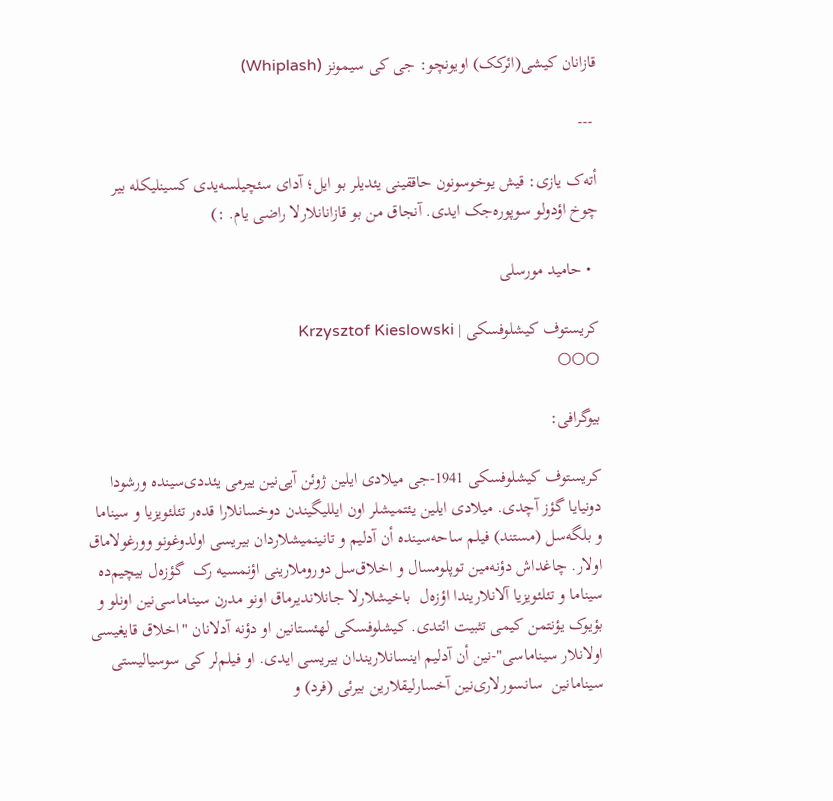قازانان کیشی(ائرکک) اویونچو: جى کى سیمونز (Whiplash)

 ---

أته‌ک یازی: قیش یوخوسونون حاققینی یئدیلر بو ایل؛ آدای سئچیلسه‌یدی کسینلیکله بیر چوخ اؤدولو سوپوره‌جک‌ ایدی. آنجاق من بو قازانانلارلا راضی یام. :)

  • حامید مورسلی

کریستوف کیشلوفسکی | Krzysztof Kieslowski
○○○

بیوگرافی:

کریستوف کیشلوفسکی 1941-جی میلادی ایلین ژوئن آیی‌نین ییرمی یئددی‌سینده ورشودا دونیایا گؤز آچدی. میلادی ایلین یئتمیشلر اون ایللیگیندن دوخسانلارا قده‌ر تئلئویزیا و سیناما و بلگه‌سل (مستند) فیلم ساحه‌سینده أن آدلیم و تانینمیشلاردان بیریسی اولدوغونو وورغولاماق اولار. چاغداش دؤنه‌مین توپلومسال و اخلاق‌سل دوروملارینی اؤنمسیه رک  گؤزه‌ل بیچیم‌ده سیناما و تئلئویزیا آلانلاریندا اؤزه‌ل  باخیشلارلا جانلاندیرماق اونو مدرن سیناماسی‌نین اونلو و بؤیوک یؤنتمن کیمی تثبیت ائتدی. کیشلوفسکی لهئستانین او دؤنه آدلانان "اخلاق قایغیسی اولانلار سیناماسی"-نین أن آدلیم اینسانلاریندان بیریسی ایدی. او فیلم‌لر کی سوسیالیستی سینامانین  سانسورلاری‌نین آخسارلیقلارین بیرئی (فرد) و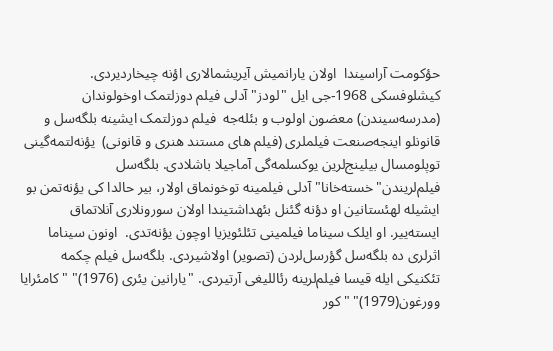حؤکومت آراسیندا  اولان یارانمیش آیریشمالاری اؤنه چیخاردیردی. کیشلوفسکی 1968-جی ایل "لودز" آدلی فیلم دوزلتمک اوخولوندان (مدرسه‌سیندن) معضون اولوب و بئله‌جه  فیلم دوزلتمک ایشینه بلگه‌سل و قانونلو اینجه‌صنعت فیلملری (فیلم های مستند هنری و قانونی)  یؤنه‌لتمه‌گینی توپلومسال بیلینج‌لرین یوکسلمه‌گی آماجیلا باشلادی. بلگه‌سل فیلم‌لریندن"خسته‌خانا" آدلی فیلمینه توخونماق اولار، بیر حالدا کی یؤنه‌تمن بو ایشیله لهئستانین او دؤنه گئنل بئهداشتیندا اولان سورونلاری آنلاتماق ایسته‌ییر. او ایلک سیناما فیلمینی تئلئویزیا اوچون یؤنه‌تدی.  اونون سیناما اثرلری ده بلگه‌سل گؤرسل‌لردن (تصویر) اولاشیردی. بلگه‌سل فیلم چکمه تئکنیکی ایله قیسا فیلم‌لرینه رئاللیغی آرتیردی. "یارانین یئری (1976)" " کامئرایا وورغون(1979)" "کور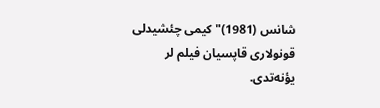شانس (1981)" کیمی چئشیدلی قونولاری قاپسیان فیلم لر یؤنه‌تدی.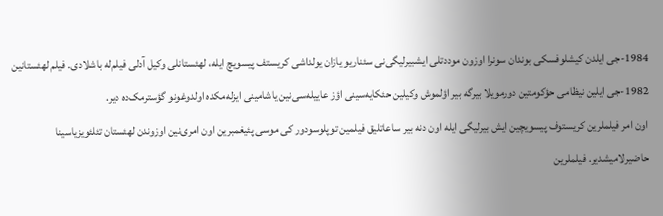1984-جی ایلدن کیشلوفسکی بوندان سونرا اوزون موددتلی ایشبیرلیگی‌نی سئناریو یازان یولداشی کریستف پیسویچ ایله، لهئستانلی وکیل آدلی فیلم‌له باشلادی. فیلم لهئستانین 1982-جی ایلین نیظامی حؤکومتین دورمویلا بیرگه بیر اؤلموش وکیلین حئکایه‌سینی اؤز عاییله‌سی‌نین یاشامینی ایزله‌مکده‌ اولدوغونو گؤسترمک‌ده دیر.
اون امر فیلملرین کریستوف پیسویچین ایش بیرلیگی ایله اون دنه بیر ساعاتلیق فیلمین توپلوسودور کی موسی پئیغمبرین اون امری‌نین اوزوندن لهئستان تئلئویزیاسینا حاضیرلامیشدیر. فیلملرین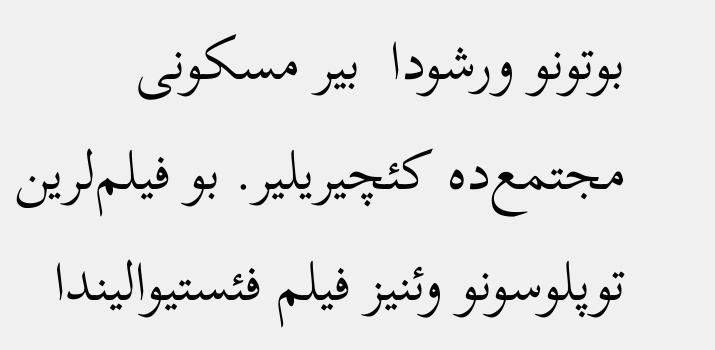بوتونو ورشودا  بیر مسکونی مجتمع‌ده کئچیریلیر. بو فیلم‌لرین توپلوسونو وئنیز فیلم فئستیوالیندا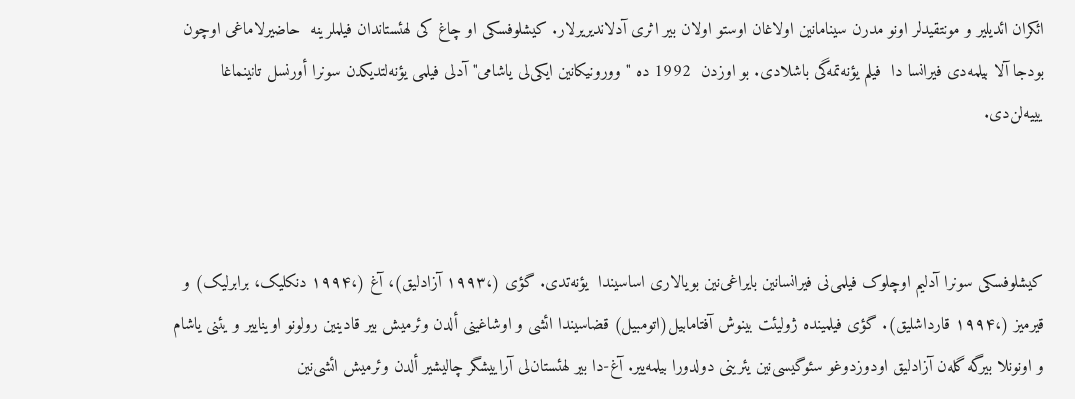ائکران ائدیلیر و مونتقیدلر اونو مدرن سینامانین اولاغان اوستو اولان بیر اثری آدلاندیریرلار. کیشلوفسکی او چاغ کی لهئستاندان فیلملرینه  حاضیرلاماغی اوچون  بودجا آلا بیلمه‌دی فیرانسا دا  فیلم یؤنه‌تمه‌گی باشلادی. بو اوزدن  1992 ده " وورونیکانین ایکی‌لی یاشامی" آدلی فیلمی یؤنه‌لتدیکدن سونرا أورنسل تانینماغا یییه‌لن‌دی.



کیشلوفسکی سونرا آدلیم اوچلوک فیلمی‌نی فیرانسانین بایراغی‌نین بویالاری اساسیندا  یؤنه‌تدی. گؤی (،۱۹۹۳ آزادلیق)، آغ (،۱۹۹۴ دنکلیک، برابرلیک) و قیرمیز (،۱۹۹۴ قارداشلیق). گؤی فیلمینده ژولیئت بینوش آفتامابیل(اتومبیل) قضاسیندا ائشی و اوشاغینی ألدن وئرمیش بیر قادینین رولونو اویناییر و یئنی یاشام و اونونلا بیرگه گله‌ن آزادلیق اودوزدوغو سئوگیسی‌نین یئرینی دولدورا بیلمه‌ییر. آغ-دا بیر لهئستان‌لی آراییشگر چالیشیر ألدن وئرمیش ائشی‌‌نین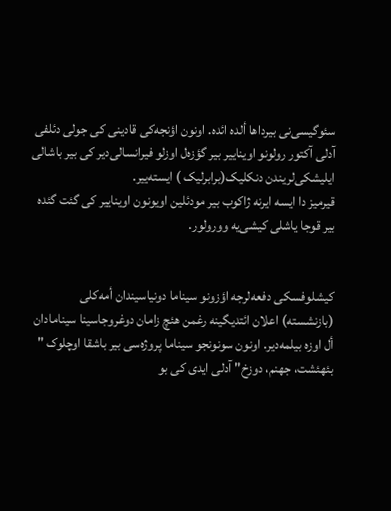سئوگیسی‌نی بیرداها ألده ائده. اونون اؤنجه‌کی قادینی کی جولی دئلفی آدلی آکتور رولونو اویناییر بیر گؤزه‌ل اوزلو فیرانسالی‌دیر کی بیر باشالی ایلیشکی‌لریندن دنکلیک(برابرلیک ) ایسته‌ییر.
قیرمیز دا ایسه ایرنه ژاکوب بیر مودئلین اویونون اویناییر کی گئت گئده  بیر قوجا یاشلی کیشی‌یه وورولور.


کیشلوفسکی دفعه‌لرجه اؤزونو سیناما دونیاسیندان أمه‌کلی (بازنشسته) اعلان ائتدیگینه رغمن هئچ زامان دوغروجاسینا سینامادان أل اوزه بیلمه‌دیر. اونون سونونجو سیناما پروژه‌سی بیر باشقا اوچلوک " بئهئشت، جهنم، دوزخ" آدلی ایدی کی بو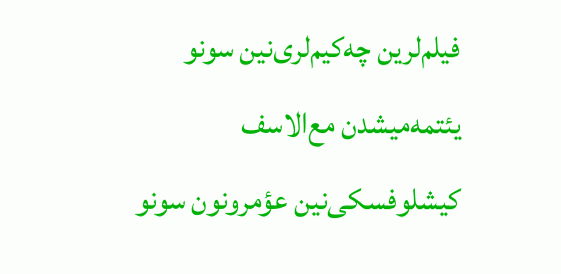فیلم‌لرین چه‌کیم‌لری‌نین سونو یئتمه‌میشدن مع‌الاسف کیشلوفسکی‌نین عؤمرونون سونو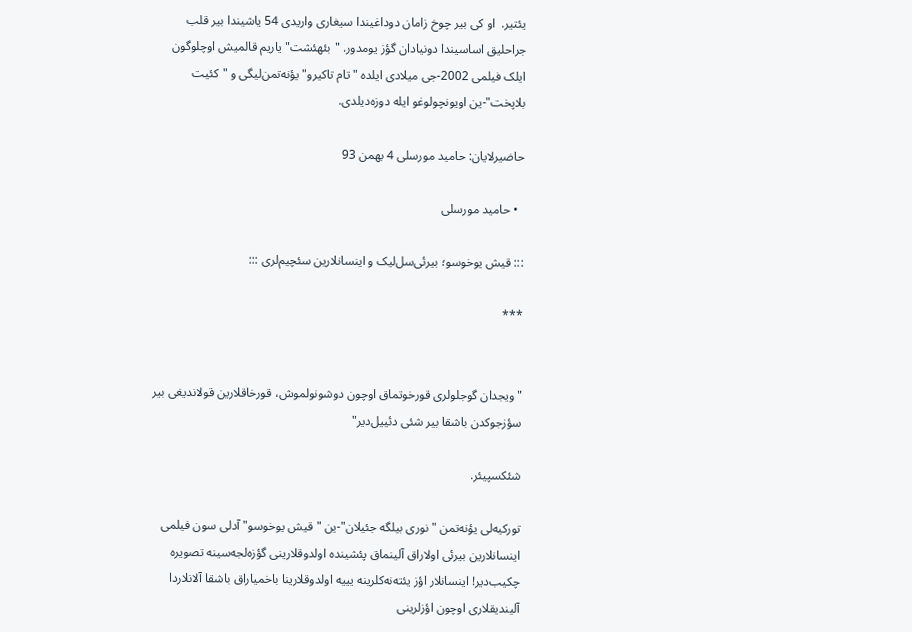یئتیر.  او کی بیر چوخ زامان دوداغیندا سیغاری واریدی 54 یاشیندا بیر قلب جراحلیق اساسیندا دونیادان گؤز یومدور. "بئهئشت" یاریم قالمیش اوچلوگون ایلک فیلمی 2002-جی میلادی ایلده "تام تاکیرو" یؤنه‌تمن‌لیگی و "کئیت بلاپخت"-ین اویونچولوغو ایله دوزه‌دیلدی.

حاضیرلایان: حامید مورسلی 4 بهمن 93

  • حامید مورسلی

::: قیش یوخوسو؛ بیرئی‌سل‌لیک و اینسانلارین سئچیم‌لری :::

***


" ویجدان گوجلولری قورخوتماق اوچون دوشونولموش، قورخاقلارین قولاندیغی بیر سؤزجوکدن باشقا بیر شئی دئییل‌دیر"

شئکسپیئر.

تورکیه‌لی یؤنه‌تمن "نوری بیلگه جئیلان"-ین "قیش یوخوسو" آدلی سون فیلمی اینسانلارین بیرئی اولاراق آلینماق پئشینده اولدوقلارینی گؤزه‌لجه‌سینه تصویره چکیب‌دیر! اینسانلار اؤز یئته‌نه‌کلرینه یییه اولدوقلارینا باخمیاراق باشقا آلانلاردا آلیندیقلاری اوچون اؤزلرینی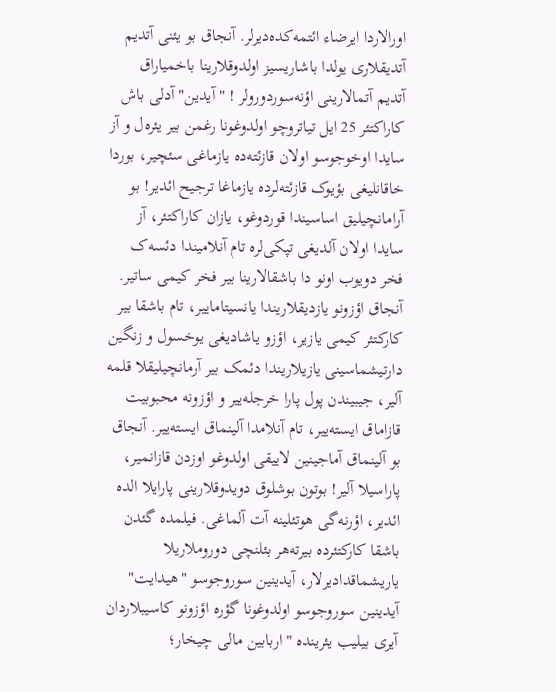اورالاردا ایرضاء ائتمه‌کده‌دیرلر. آنجاق بو یئنی آتدیم آتدیقلاری یولدا باشاریسیز اولدوقلارینا باخمیاراق آتدیم آتمالارینی اؤنه‌سوردورولر ! "آیدین" آدلی باش کاراکتئر 25 ایل تیاتروچو اولدوغونا رغمن بیر یئره‌ل و آز سایدا اوخوجوسو اولان قازئته‌ده یازماغی سئچیر، بوردا خاقانلیغی بؤیوک قازئته‌لرده یازماغا ترجیح ائدیر! بو آرامانچیلیق اساسیندا قوردوغو، یازان کاراکتئر، آز سایدا اولان آلدیغی تپکی‌لره تام آنلامیندا دئسه‌ک فخر دویوب اونو دا باشقالارینا بیر فخر کیمی ساتیر. آنجاق اؤزونو یازدیقلاریندا یانسیتاماییر، تام باشقا بیر کارکتئر کیمی یازیر، اؤزو یاشادیغی یوخسول و زنگین دارتیشماسینی یازیلاریندا دئمک بیر آرمانچیلیقلا قلمه آلیر، جیبیندن پول پارا خرجله‌ییر و اؤزونه محبوبیت قازاماق ایسته‌ییر، تام آنلامدا آلینماق ایسته‌ییر. آنجاق بو آلینماق آماجینین لاییقی اولدوغو اوزدن قازانمیر، پاراسیلا آلیر! بوتون بوشلوق دویدوقلارینی پارایلا الده ائدیر، اؤرنه‌گی هوتئلینه آت آلماغی. فیلمده گئدن باشقا کارکتئرده بیرته‌هر بئلنچی دوروملاریلا یاریشماقدادیرلار، آیدینین سوروجوسو "هیدایت" آیدینین سوروجوسو اولدوغونا گؤره اؤزونو کاسیبلاردان آیری بیلیب یئرینده "اربابین مالی چیخار؛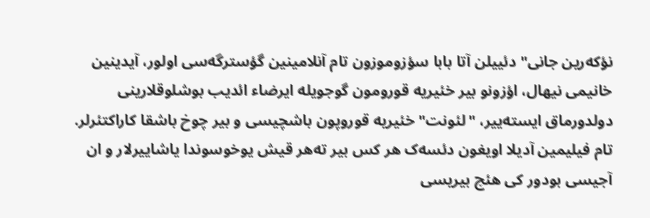نؤکه‌رین جانی" دئییلن آتا بابا سؤزوموزون تام آنلامینین گؤسترگه‌سی اولور، آیدینین خانیمی نیهال، اؤزونو بیر خئیریه قورومون گوجویله ایرضاء ائدیب بوشلوقلارینی دولدورماق ایسته‌ییر، "لئونت" خئیریه قوروپون باشچیسی و بیر چوخ باشقا کاراکتئرلر. تام فیلیمین آدیلا اویغون دئسه‌ک هر کس بیر ته‌هر قیش یوخوسوندا یاشاییرلار و ان آجیسی بودور کی هئچ بیریسی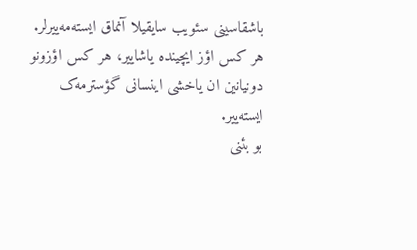باشقاسینی سئویب سایقیلا آنماق ایسته‌مه‌ییرلر. هر کس اؤز ایچینده یاشاییر، هر کس اؤزونو دونیانین ان یاخشی اینسانی گؤسترمه‌ک ایسته‌ییر.
بو بئنی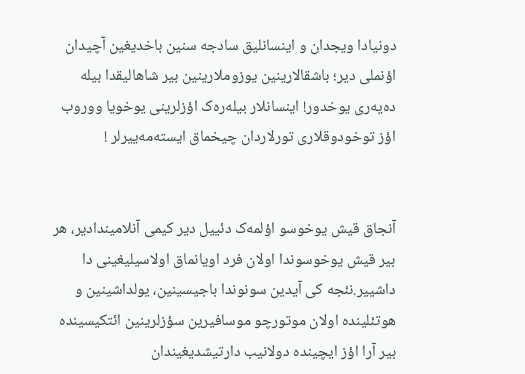دونیادا ویجدان و اینسانلیق سادجه سنین باخدیغین آچیدان اؤنملی دیر؛ باشقالارینین یوزوملارینین بیر شاهالیقدا بیله ده‌یه‌ری یوخدور! اینسانلار بیله‌ره‌ک اؤزلرینی یوخویا ووروب اؤز توخودوقلاری تورلاردان چیخماق ایسته‌مه‌ییرلر !


آنجاق قیش یوخوسو اؤلمه‌ک دئییل دیر کیمی آنلامیندادیر، هر بیر قیش یوخوسوندا اولان فرد اویانماق اولاسیلیغینی دا داشییر.نئجه کی آیدین سونوندا باجیسینین، یولداشینین و هوتئلینده اولان موتورچو موسافیرین سؤزلرینین ائتکیسینده بیر آرا اؤز ایچینده دولانیب دارتیشدیغیندان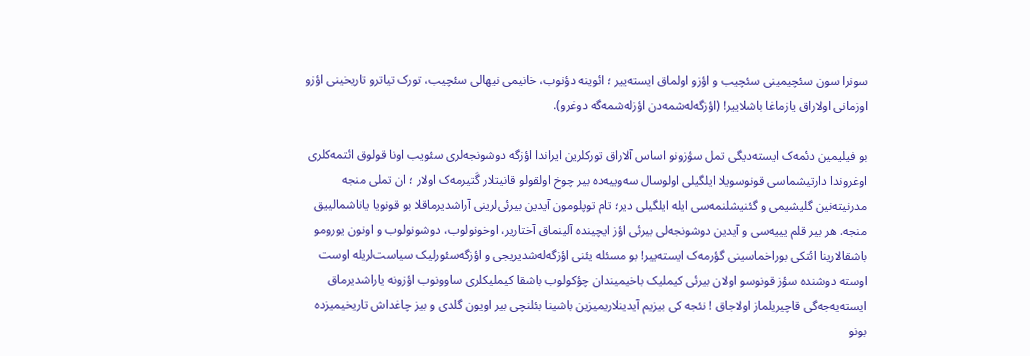سونرا سون سئچیمینی سئچیب و اؤزو اولماق ایسته‌ییر ؛ ائوینه دؤنوب، خانیمی نیهالی سئچیب، تورک تیاترو تاریخینی اؤزو اوزمانی اولاراق یازماغا باشلاییر! (اؤزگه‌له‌شمه‌دن اؤزله‌شمه‌گه دوغرو).

بو فیلیمین دئمه‌ک ایسته‌دیگی تمل سؤزونو اساس آلاراق تورکلرین ایراندا اؤزگه دوشونجه‌لری سئویب اونا قولوق ائتمه‌کلری اوغروندا دارتیشماسی قونوسویلا ایلگیلی اولوسال سه‌وییه‌ده بیر چوخ اولقولو قانیتلار گَتیرمه‌ک اولار ؛ ان تملی منجه مدرنیته‌نین گلیشیمی و گئنیشلنمه‌سی ایله ایلگیلی دیر؛ تام توپلومون آیدین بیرئی‌‌لرینی آراشدیرماقلا بو قونویا یاناشمالییق منجه. هر بیر قلم یییه‌سی و آیدین دوشونجه‌لی بیرئی اؤز ایچینده آلینماق آختاریر، اوخونولوب، دوشونولوب و اونون یورومو باشقالارینا ائتکی بوراخماسینی گؤرمه‌ک ایسته‌ییر! بو مسئله یئنی اؤزگه‌له‌شدیریجی و اؤزگه‌سئورلیک سیاست‌لریله اوست اوسته دوشنده سؤز قونوسو اولان بیرئی کیملیک باخیمیندان چؤکولوب باشقا کیملیکلری ساوونوب اؤزونه یاراشدیرماق ایسته‌یه‌جه‌گی قاچیریلماز اولاجاق ! نئجه کی بیزیم آیدینلاریمیزین باشینا بئلنچی بیر اویون گلدی و بیز چاغداش تاریخیمیزده بونو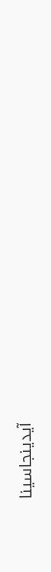آیدینجاسینا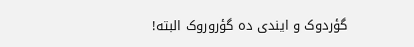گؤردوک و ایندی ده گؤروروک البته!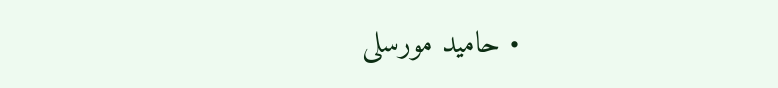• حامید مورسلی